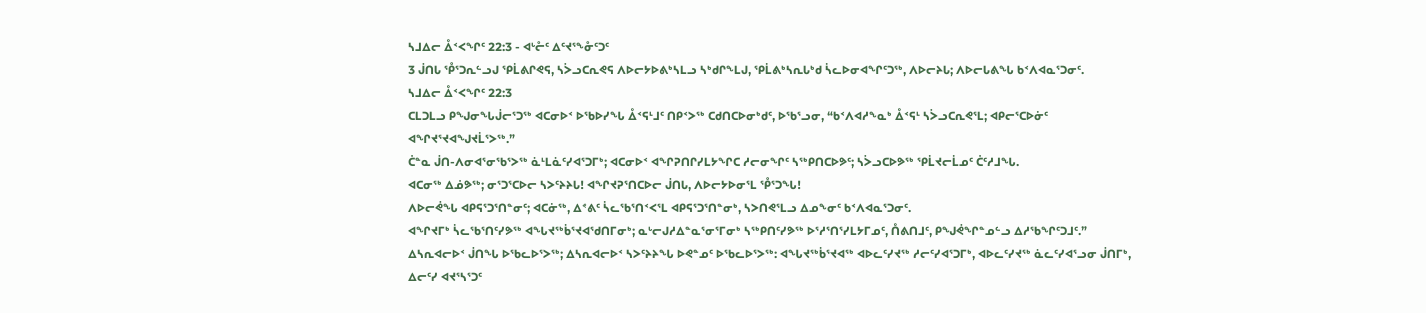ᓴᒧᐃᓕ ᐂᑉᐸᖏᑦ 22:3 - ᐊᒡᓔᑦ ᐃᑦᔪᕐᖕᓁᑦᑐᑦ
3 ᒎᑎᒐ ᕾᕐᑐᕆᓪᓗᒍ ᕿᒫᕕᒋᕙᕋ, ᓴᐴᓗᑕᕆᕙᕋ ᐱᐅᓕᔭᐅᕕᒃᓴᒪᓗ ᓴᒃᑯᒋᖕᒪᒍ, ᕿᒫᕕᒃᓴᕆᒐᒃᑯ ᓵᓚᐅᓂᐊᖏᑦᑐᖅ, ᐱᐅᓕᔨᒐ; ᐱᐅᓕᒐᕕᖓ ᑲᑉᐱᐊᓇᕐᑐᓂᑦ.
ᓴᒧᐃᓕ ᐂᑉᐸᖏᑦ 22:3
ᑕᒪᑐᒪᓗ ᑭᖑᓂᖓᒎᓕᕐᑐᖅ ᐊᑕᓂᐅᑉ ᐅᖃᐅᓯᖓ ᐂᑉᕋᒻᒧᑦ ᑎᑭᑉᐳᖅ ᑕᑯᑎᑕᐅᓂᒃᑯᑦ, ᐅᖃᕐᓗᓂ, “ᑲᑉᐱᐊᓱᖕᓇᒃ ᐂᑉᕋᒻ ᓴᐴᓗᑕᕆᕙᕐᒪ; ᐊᑭᓕᕐᑕᐅᓃᑦ ᐊᖏᔪᕐᔪᐊᖑᔪᒫᕐᐳᖅ.”
ᑖᓐᓇ ᒎᑎ-ᐱᓂᐊᕐᓂᖃᕐᐳᖅ ᓈᒻᒪᓈᑦᓯᐊᕐᑐᒥᒃ; ᐊᑕᓂᐅᑉ ᐊᖏᕈᑎᒋᓯᒪᔭᖏᑕ ᓱᓕᓂᖏᑦ ᓴᖅᑭᑎᑕᐅᕗᑦ; ᓴᐴᓗᑕᐅᕗᖅ ᕿᒫᔪᓕᒫᓄᑦ ᑖᑦᓱᒧᖓ.
ᐊᑕᓂᖅ ᐃᓅᕗᖅ; ᓂᕐᑐᕐᑕᐅᓕ ᓴᐳᑦᔨᔨᒐ! ᐊᖏᔪᕈᕐᑎᑕᐅᓕ ᒎᑎᒐ, ᐱᐅᓕᔭᐅᓂᕐᒪ ᕾᕐᑐᖓ!
ᐱᐅᓕᕚᖓ ᐊᑭᕋᕐᑐᕐᑎᓐᓂᑦ; ᐊᑕᓃᖅ, ᐃᕝᕕᑦ ᓵᓚᖃᕐᑎᑉᐸᕐᒪ ᐊᑭᕋᕐᑐᕐᑎᓐᓂᒃ, ᓴᐳᑎᕙᕐᒪᓗ ᐃᓄᖕᓂᑦ ᑲᑉᐱᐊᓇᕐᑐᓂᑦ.
ᐊᖏᔪᒥᒃ ᓵᓚᖃᕐᑎᑦᓯᕗᖅ ᐊᖓᔪᖅᑳᕐᔪᐊᖁᑎᒥᓂᒃ; ᓇᒡᓕᒍᓱᐃᓐᓇᕐᓂᕐᒥᓂᒃ ᓴᖅᑭᑎᑦᓯᕗᖅ ᐅᕐᓱᕐᑎᕐᓯᒪᔭᒥᓄᑦ, ᑍᕕᑎᒧᑦ, ᑭᖑᕚᖏᓐᓄᓪᓗ ᐃᓱᖃᖏᑦᑐᒧᑦ.”
ᐃᓴᕆᐊᓕᐅᑉ ᒎᑎᖓ ᐅᖃᓚᐅᕐᐳᖅ; ᐃᓴᕆᐊᓕᐅᑉ ᓴᐳᑦᔨᔨᖓ ᐅᕙᓐᓄᑦ ᐅᖃᓚᐅᕐᐳᖅ: ᐊᖓᔪᖅᑳᕐᔪᐊᖅ ᐊᐅᓚᑦᓯᔪᖅ ᓱᓕᑦᓯᐊᕐᑐᒥᒃ, ᐊᐅᓚᑦᓯᔪᖅ ᓈᓚᑦᓯᐊᕐᓗᓂ ᒎᑎᒥᒃ,
ᐃᓕᑦᓯ ᐊᔪᕐᓴᕐᑐᑦ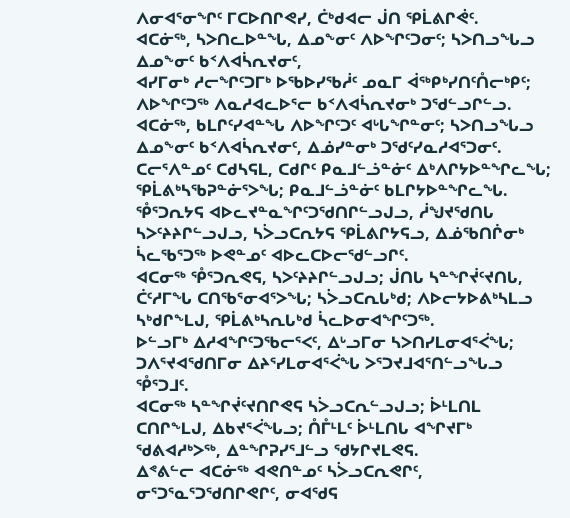ᐱᓂᐊᕐᓂᖏᑦ ᒥᑕᐅᑎᒋᕙᓯ, ᑖᒃᑯᐊᓕ ᒎᑎ ᕿᒫᕕᒋᕚᑦ.
ᐊᑕᓃᖅ, ᓴᐳᑎᓚᐅᓐᖓ, ᐃᓄᖕᓂᑦ ᐱᐅᖏᑦᑐᓂᑦ; ᓴᐳᑎᓗᖓᓗ ᐃᓄᖕᓂᑦ ᑲᑉᐱᐊᓵᕆᔪᓂᑦ,
ᐊᓯᒥᓂᒃ ᓱᓕᖏᑦᑐᒥᒃ ᐅᖃᐅᓯᖃᓲᑦ ᓄᓇᒥ ᐋᖅᑭᒃᓯᑎᑦᑍᓕᒃᑭᑦ; ᐱᐅᖏᑦᑐᖅ ᐱᓇᓱᐊᓚᐅᕐᓕ ᑲᑉᐱᐊᓵᕆᔪᓂᒃ ᑐᖁᓪᓗᒋᓪᓗ.
ᐊᑕᓃᖅ, ᑲᒪᒋᑦᓯᐊᓐᖓ ᐱᐅᖏᑦᑐᑦ ᐊᒡᒐᖏᓐᓂᑦ; ᓴᐳᑎᓗᖓᓗ ᐃᓄᖕᓂᑦ ᑲᑉᐱᐊᓵᕆᔪᓂᑦ, ᐃᓅᓯᓐᓂᒃ ᑐᖁᑦᓯᓇᓱᐊᕐᑐᓂᑦ.
ᑕᓕᕐᐱᓐᓄᑦ ᑕᑯᓴᕋᒪ, ᑕᑯᒋᑦ ᑭᓇᒧᓪᓘᓐᓃᑦ ᐃᒃᐱᒋᔭᐅᓐᖏᓚᖓ; ᕿᒫᕕᒃᓴᖃᕈᓐᓃᕐᐳᖓ; ᑭᓇᒧᓪᓘᓐᓃᑦ ᑲᒪᒋᔭᐅᓐᖏᓚᖓ.
ᕾᕐᑐᕆᔭᕋ ᐊᐅᓚᔪᓐᓇᖏᑦᑐᖁᑎᒋᓪᓗᒍᓗ, ᓲᖑᔪᖁᑎᒐ ᓴᐳᑦᔨᔨᒋᓪᓗᒍᓗ, ᓴᐴᓗᑕᕆᔭᕋ ᕿᒫᕕᒋᔭᕋᓗ, ᐃᓅᖃᑎᒌᓂᒃ ᓵᓚᖃᕐᑐᖅ ᐅᕙᓐᓄᑦ ᐊᐅᓚᑕᐅᓕᖁᓪᓗᒋᑦ.
ᐊᑕᓂᖅ ᕾᕐᑐᕆᕙᕋ, ᓴᐳᑦᔨᔨᒋᓪᓗᒍᓗ; ᒎᑎᒐ ᓴᓐᖏᔫᑦᔪᑎᒐ, ᑖᑦᓱᒥᖓ ᑕᑎᖃᕐᓂᐊᕐᐳᖓ; ᓴᐴᓗᑕᕆᒐᒃᑯ; ᐱᐅᓕᔭᐅᕕᒃᓴᒪᓗ ᓴᒃᑯᒋᖕᒪᒍ, ᕿᒫᕕᒃᓴᕆᒐᒃᑯ ᓵᓚᐅᓂᐊᖏᑦᑐᖅ.
ᐅᓪᓗᒥᒃ ᐃᓱᐊᖏᑦᑐᖃᓕᕐᐸᑦ, ᐃᒡᓗᒥᓂ ᓴᐳᑎᓯᒪᓂᐊᕐᐹᖓ; ᑐᐱᕐᔪᐊᖁᑎᒥᓂ ᐃᔨᕐᓯᒪᓂᐊᕐᐹᖓ ᐳᕐᑐᔪᒧᐊᕐᑎᓪᓗᖓᓗ ᕾᕐᑐᒧᑦ.
ᐊᑕᓂᖅ ᓴᓐᖏᔫᑦᔪᑎᒋᕙᕋ ᓴᐴᓗᑕᕆᓪᓗᒍᓗ; ᐆᒻᒪᑎᒪ ᑕᑎᒋᖕᒪᒍ, ᐃᑲᔪᕐᐹᖓᓗ; ᑍᒤᒻᒪᑦ ᐆᒻᒪᑎᒐ ᐊᖏᔪᒥᒃ ᖁᕕᐊᓱᒃᐳᖅ, ᐃᓐᖏᕈᓯᕐᒧᓪᓗ ᖁᔭᒋᔪᒪᕙᕋ.
ᐃᕝᕕᓪᓕ ᐊᑕᓃᖅ ᐊᕙᑎᓐᓄᑦ ᓴᐴᓗᑕᕆᕙᒋᑦ, ᓂᕐᑐᕐᓇᕐᑐᖁᑎᒋᕙᒋᑦ, ᓂᐊᖁᕋ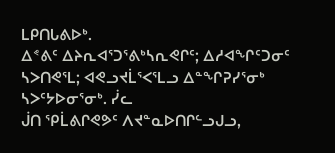ᒪᑭᑎᒐᕕᐅᒃ.
ᐃᕝᕕᑦ ᐃᔨᕆᐊᕐᑐᕐᕕᒃᓴᕆᕙᒋᑦ; ᐃᓱᐊᖏᑦᑐᓂᑦ ᓴᐳᑎᕙᕐᒪ; ᐊᕙᓗᔪᒫᕐᐸᕐᒪᓗ ᐃᓐᖏᕈᓯᕐᓂᒃ ᓴᐳᑦᔭᐅᓂᕐᓂᒃ. ᓰᓚ
ᒎᑎ ᕿᒫᕕᒋᕙᕗᑦ ᐱᔪᓐᓇᐅᑎᒋᓪᓗᒍᓗ,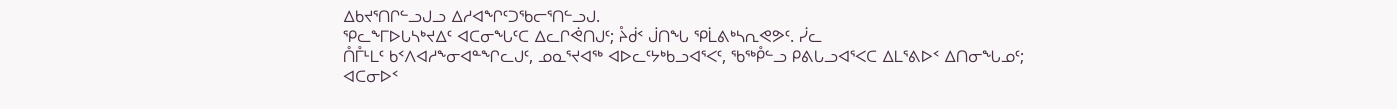ᐃᑲᔪᕐᑎᒋᓪᓗᒍᓗ ᐃᓱᐊᖏᑦᑐᖃᓕᕐᑎᓪᓗᒍ.
ᕿᓚᖕᒥᐅᒐᓴᒃᔪᐃᑦ ᐊᑕᓂᖓᑦᑕ ᐃᓚᒋᕚᑎᒍᑦ; ᔧᑰᑉ ᒎᑎᖓ ᕿᒫᕕᒃᓴᕆᕙᕗᑦ. ᓰᓚ
ᑍᒤᒻᒪᑦ ᑲᑉᐱᐊᓱᖕᓂᐊᓐᖏᓚᒍᑦ, ᓄᓇᕐᔪᐊᖅ ᐊᐅᓚᑦᔭᒃᑲᓗᐊᕐᐸᑦ, ᖃᖅᑬᓪᓗ ᑭᕕᒐᓗᐊᕐᐸᑕ ᐃᒪᕐᕕᐅᑉ ᐃᑎᓂᖓᓄᑦ;
ᐊᑕᓂᐅᑉ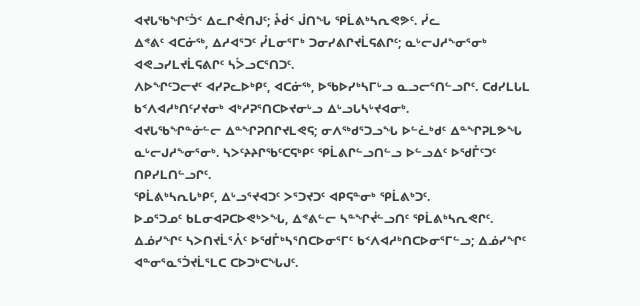ᐊᔪᒐᖃᖏᑦᑑᑉ ᐃᓚᒋᕚᑎᒍᑦ; ᔧᑰᑉ ᒎᑎᖓ ᕿᒫᕕᒃᓴᕆᕙᕗᑦ. ᓰᓚ
ᐃᕝᕕᑦ ᐊᑕᓃᖅ, ᐃᓱᐊᕐᑐᑦ ᓮᒪᓂᕐᒥᒃ ᑐᓂᓯᕕᒋᔪᒫᕋᕕᒋᑦ; ᓇᒡᓕᒍᓱᖕᓂᕐᓂᒃ ᐊᕙᓗᓯᒪᔪᒫᕋᕕᒋᑦ ᓴᐴᓗᑕᕐᑎᑐᑦ.
ᐱᐅᖏᑦᑐᓕᔪᑦ ᐊᓯᕈᓚᐅᒃᑭᑦ, ᐊᑕᓃᖅ, ᐅᖃᐅᓯᒃᓴᒥᒡᓗ ᓇᓗᓕᕐᑎᓪᓗᒋᑦ. ᑕᑯᓯᒪᒐᒪ ᑲᑉᐱᐊᓱᒃᑎᑦᓯᔪᓂᒃ ᐊᒃᓱᕈᕐᑎᑕᐅᔪᓂᒡᓗ ᐃᒡᓗᒐᓴᒡᔪᐊᓂᒃ.
ᐊᔪᒐᖃᖏᓐᓃᓪᓕ ᐃᓐᖏᕈᑎᒋᔪᒪᕙᕋ; ᓂᐱᖅᑯᕐᑐᓗᖓ ᐅᓪᓛᒃᑯᑦ ᐃᓐᖏᕈᒪᕗᖓ ᓇᒡᓕᒍᓱᖕᓂᕐᓂᒃ. ᓴᐳᑦᔨᔨᒋᖃᑦᑕᕋᒃᑭᑦ ᕿᒫᕕᒋᓪᓗᑎᓪᓗ ᐅᓪᓗᐃᑦ ᐅᖁᒤᑦᑐᑦ ᑎᑭᓯᒪᑎᓪᓗᒋᑦ.
ᕿᒫᕕᒃᓴᕆᒐᒃᑭᑦ, ᐃᒡᓗᕐᔪᐊᑐᑦ ᐳᕐᑐᔪᑐᑦ ᐊᑭᕋᓐᓂᒃ ᕿᒫᕕᒃᑐᑦ.
ᐅᓄᕐᑐᓄᑦ ᑲᒪᓂᐊᕈᑕᐅᕙᒃᐳᖓ, ᐃᕝᕕᓪᓕ ᓴᓐᖏᔫᓪᓗᑎᑦ ᕿᒫᕕᒃᓴᕆᕙᒋᑦ.
ᐃᓅᓯᖏᑦ ᓴᐳᑎᔪᒫᕐᐰᑦ ᐅᖁᒤᒃᓴᕐᑎᑕᐅᓂᕐᒥᑦ ᑲᑉᐱᐊᓱᒃᑎᑕᐅᓂᕐᒥᓪᓗ; ᐃᓅᓯᖏᑦ ᐊᓐᓂᕐᓇᕐᑑᔪᒫᕐᒪᑕ ᑕᐅᑐᒃᑕᖓᒍᑦ.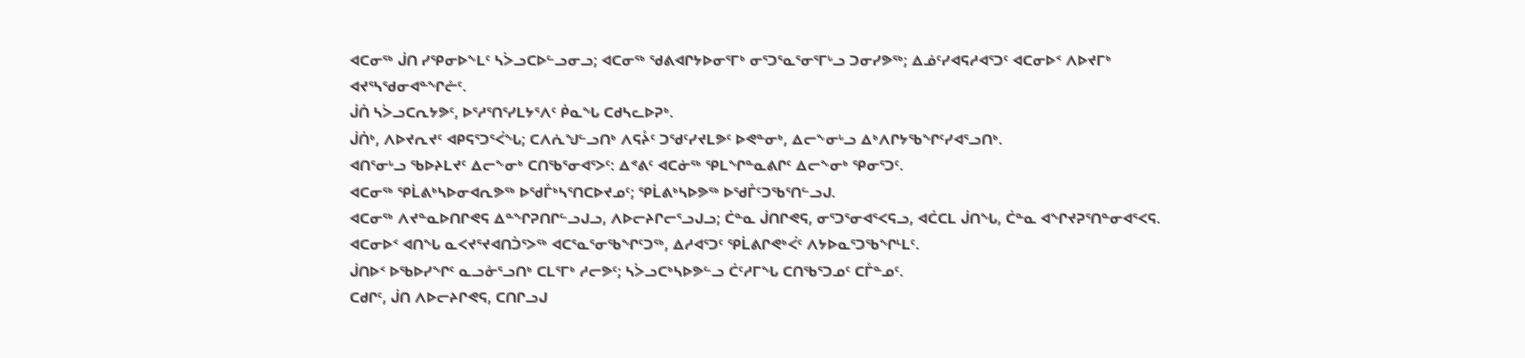ᐊᑕᓂᖅ ᒎᑎ ᓯᕿᓂᐅᖕᒪᑦ ᓴᐴᓗᑕᐅᓪᓗᓂᓗ; ᐊᑕᓂᖅ ᖁᕕᐊᒋᔭᐅᓂᕐᒥᒃ ᓂᕐᑐᕐᓇᕐᓂᕐᒥᒡᓗ ᑐᓂᓯᕗᖅ; ᐃᓅᑦᓯᐊᕋᓱᐊᕐᑐᑦ ᐊᑕᓂᐅᑉ ᐱᐅᔪᒥᒃ ᐊᔪᕐᓴᖁᓂᐊᓐᖏᓔᑦ.
ᒎᑏ ᓴᐴᓗᑕᕆᔭᕗᑦ, ᐅᕐᓱᕐᑎᕐᓯᒪᔭᕐᐱᑦ ᑮᓇᖓ ᑕᑯᓴᓚᐅᕈᒃ.
ᒎᑏᒃ, ᐱᐅᔪᕆᔪᑦ ᐊᑭᕋᕐᑐᕐᐹᖓ; ᑕᐱᕇᖑᓪᓗᑎᒃ ᐱᕋᔧᑦ ᑐᖁᑦᓯᔪᒪᕗᑦ ᐅᕙᓐᓂᒃ, ᐃᓕᖕᓂᒡᓗ ᐃᒃᐱᒋᔭᖃᖏᑦᓯᐊᕐᓗᑎᒃ.
ᐊᑎᕐᓂᒡᓗ ᖃᐅᔨᒪᔪᑦ ᐃᓕᖕᓂᒃ ᑕᑎᖃᕐᓂᐊᕐᐳᑦ: ᐃᕝᕕᑦ ᐊᑕᓃᖅ ᕿᒪᖏᓐᓇᕕᒋᑦ ᐃᓕᖕᓂᒃ ᕿᓂᕐᑐᑦ.
ᐊᑕᓂᖅ ᕿᒫᕕᒃᓴᐅᓂᐊᕆᕗᖅ ᐅᖁᒤᒃᓴᕐᑎᑕᐅᔪᓄᑦ; ᕿᒫᕕᒃᓴᐅᕗᖅ ᐅᖁᒤᑦᑐᖃᕐᑎᓪᓗᒍ.
ᐊᑕᓂᖅ ᐱᔪᓐᓇᐅᑎᒋᕙᕋ ᐃᓐᖏᕈᑎᒋᓪᓗᒍᓗ, ᐱᐅᓕᔨᒋᓕᕐᓗᒍᓗ; ᑖᓐᓇ ᒎᑎᒋᕙᕋ, ᓂᕐᑐᕐᓂᐊᕐᐸᕋᓗ, ᐊᑖᑕᒪ ᒎᑎᖓ, ᑖᓐᓇ ᐊᖏᔪᕈᕐᑎᓐᓂᐊᕐᐸᕋ.
ᐊᑕᓂᐅᑉ ᐊᑎᖓ ᓇᐸᔪᕐᔪᐊᑎᑑᕐᐳᖅ ᐊᑕᕐᓇᕐᓂᖃᖏᑦᑐᖅ, ᐃᓱᐊᕐᑐᑦ ᕿᒫᕕᒋᕙᒃᐹᑦ ᐱᔭᐅᓇᕐᑐᖃᖏᒻᒪᑦ.
ᒎᑎᐅᑉ ᐅᖃᐅᓯᖏᑦ ᓇᓗᓁᕐᓗᑎᒃ ᑕᒪᕐᒥᒃ ᓱᓕᕗᑦ; ᓴᐴᓗᑕᒃᓴᐅᕗᓪᓗ ᑖᑦᓱᒥᖓ ᑕᑎᖃᕐᑐᓄᑦ ᑕᒤᓐᓄᑦ.
ᑕᑯᒋᑦ, ᒎᑎ ᐱᐅᓕᔨᒋᕙᕋ, ᑕᑎᒋᓗᒍ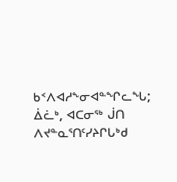ᑲᑉᐱᐊᓱᖕᓂᐊᓐᖏᓚᖓ; ᐄᓛᒃ, ᐊᑕᓂᖅ ᒎᑎ ᐱᔪᓐᓇᕐᑎᑦᓯᔨᒋᒐᒃᑯ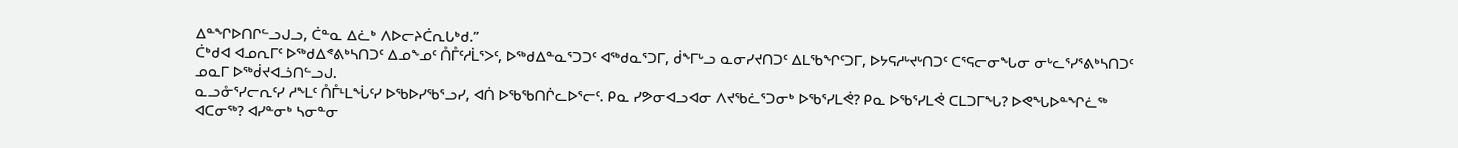ᐃᓐᖏᐅᑎᒋᓪᓗᒍᓗ, ᑖᓐᓇ ᐃᓛᒃ ᐱᐅᓕᔨᑖᕆᒐᒃᑯ.”
ᑖᒃᑯᐊ ᐊᓄᕆᒥᑦ ᐅᖅᑯᐃᕝᕕᒃᓴᑎᑐᑦ ᐃᓄᖕᓄᑦ ᑍᒤᑦᓱᒫᕐᐳᑦ, ᐅᖅᑯᐃᓐᓇᕐᑐᑐᑦ ᐊᖅᑯᓇᕐᑐᒥ, ᑰᖕᒥᒡᓗ ᓇᓂᓯᔪᑎᑐᑦ ᐃᒪᖃᖏᑦᑐᒥ, ᐅᔭᕋᓱᒡᔪᒡᑎᑐᑦ ᑕᕐᕋᓕᓂᖓᓂ ᓂᒡᓚᕐᓯᕐᕕᒃᓴᑎᑐᑦ ᓄᓇᒥ ᐅᖅᑰᔪᐊᓘᑎᓪᓗᒍ.
ᓇᓗᓁᕐᓯᓕᕆᑦᓯ ᓱᖕᒪᑦ ᑍᒤᒻᒪᖔᑦᓯ ᐅᖃᐅᓯᖃᕐᓗᓯ, ᐊᑏ ᐅᖃᖃᑎᒌᓚᐅᕐᓕᑦ. ᑭᓇ ᓯᕗᓂᐊᓗᐊᓂ ᐱᔪᖃᓛᕐᑐᓂᒃ ᐅᖃᕐᓯᒪᕚ? ᑭᓇ ᐅᖃᕐᓯᒪᕚ ᑕᒪᑐᒥᖓ? ᐅᕙᖓᐅᓐᖏᓛᖅ ᐊᑕᓂᖅ? ᐊᓯᓐᓂᒃ ᓴᓂᓐᓂ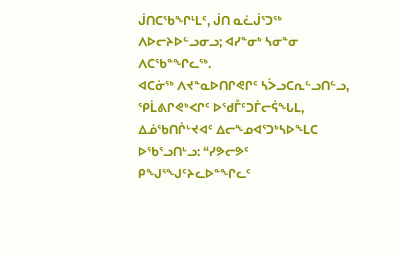ᒎᑎᑕᖃᖏᒻᒪᑦ, ᒎᑎ ᓇᓛᒎᕐᑐᖅ ᐱᐅᓕᔨᐅᓪᓗᓂᓗ; ᐊᓯᓐᓂᒃ ᓴᓂᓐᓂ ᐱᑕᖃᓐᖏᓚᖅ.
ᐊᑕᓃᖅ ᐱᔪᓐᓇᐅᑎᒋᕙᒋᑦ ᓴᐴᓗᑕᕆᓪᓗᑎᓪᓗ, ᕿᒫᕕᒋᕙᒃᐸᒋᑦ ᐅᖁᒤᑦᑐᒦᓕᕌᖓᒪ, ᐃᓅᖃᑎᒌᒡᔪᐊᑦ ᐃᓕᖕᓄᐊᕐᑐᒃᓴᐅᖕᒪᑕ ᐅᖃᕐᓗᑎᒡᓗ: “ᓯᕗᓕᕗᑦ ᑭᖑᕐᖑᑦᔨᓚᐅᓐᖏᓚᑦ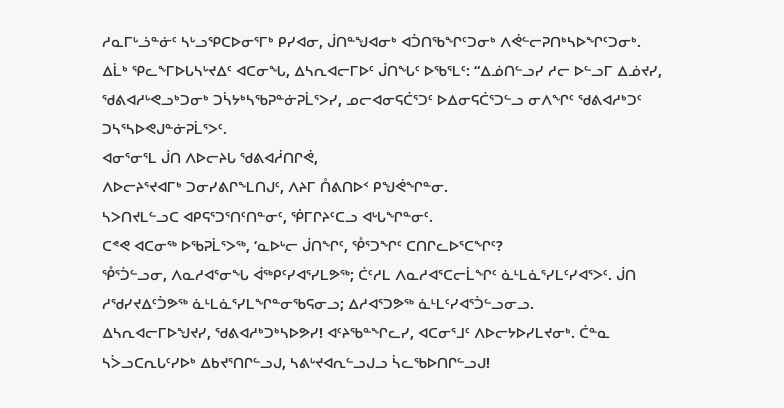ᓱᓇᒥᒡᓘᓐᓃᑦ ᓴᒡᓗᕿᑕᐅᓂᕐᒥᒃ ᑭᓯᐊᓂ, ᒎᑎᓐᖑᐊᓂᒃ ᐊᑑᑎᖃᖏᑦᑐᓂᒃ ᐱᕚᓪᓕᕈᑎᒃᓴᐅᖏᑦᑐᓂᒃ.
ᐃᒫᒃ ᕿᓚᖕᒥᐅᒐᓴᒡᔪᐃᑦ ᐊᑕᓂᖓ, ᐃᓴᕆᐊᓕᒥᐅᑦ ᒎᑎᖓᑦ ᐅᖃᕐᒪᑦ: “ᐃᓅᑎᓪᓗᓯ ᓱᓕ ᐅᓪᓗᒥ ᐃᓅᔪᓯ, ᖁᕕᐊᓱᒡᕙᓗᒃᑐᓂᒃ ᑐᓵᔭᒃᓴᖃᕈᓐᓃᕈᒫᕐᐳᓯ, ᓄᓕᐊᓂᕋᑖᕐᑐᑦ ᐅᐃᓂᕋᑖᕐᑐᓪᓗ ᓂᐱᖏᑦ ᖁᕕᐊᓱᒃᑐᑦ ᑐᓴᕐᓴᐅᕙᒍᓐᓃᕈᒫᕐᐳᑦ.
ᐊᓂᕐᓂᕐᒪ ᒎᑎ ᐱᐅᓕᔨᒐ ᖁᕕᐊᓲᑎᒋᕚ,
ᐱᐅᓕᔨᕐᔪᐊᒥᒃ ᑐᓂᓯᕕᒋᖕᒪᑎᒍᑦ, ᐱᔨᒥ ᑍᕕᑎᐅᑉ ᑭᖑᕚᖏᓐᓂ.
ᓴᐳᑎᔪᒪᓪᓗᑕ ᐊᑭᕋᕐᑐᕐᑎᑦᑎᓐᓂᑦ, ᖀᒥᒋᔨᑦᑕᓗ ᐊᒡᒐᖏᓐᓂᑦ.
ᑕᕝᕙ ᐊᑕᓂᖅ ᐅᖃᕈᒫᕐᐳᖅ, ‘ᓇᐅᒡᓕ ᒎᑎᖏᑦ, ᕾᕐᑐᖏᑦ ᑕᑎᒋᓚᐅᕐᑕᖏᑦ?
ᕾᕐᑑᓪᓗᓂ, ᐱᓇᓱᐊᕐᓂᖓ ᐋᖅᑭᑦᓯᐊᕐᓯᒪᕗᖅ; ᑖᑦᓱᒪ ᐱᓇᓱᐊᕐᑕᓕᒫᖏᑦ ᓈᒻᒪᓈᕐᓯᒪᑦᓯᐊᕐᐳᑦ. ᒎᑎ ᓱᖁᓯᔪᐃᑦᑑᕗᖅ ᓈᒻᒪᓈᕐᓯᒪᖏᓐᓂᖃᕋᓂᓗ; ᐃᓱᐊᕐᑐᕗᖅ ᓈᒻᒪᑦᓯᐊᕐᑑᓪᓗᓂᓗ.
ᐃᓴᕆᐊᓕᒥᐅᖑᔪᓯ, ᖁᕕᐊᓱᒃᑐᒃᓴᐅᕗᓯ! ᐊᑦᔨᖃᓐᖏᓚᓯ, ᐊᑕᓂᕐᒧᑦ ᐱᐅᓕᔭᐅᓯᒪᔪᓂᒃ. ᑖᓐᓇ ᓴᐴᓗᑕᕆᒐᑦᓯᐅᒃ ᐃᑲᔪᕐᑎᒋᓪᓗᒍ, ᓴᕕᒡᔪᐊᕆᓪᓗᒍᓗ ᓵᓚᖃᐅᑎᒋᓪᓗᒍ!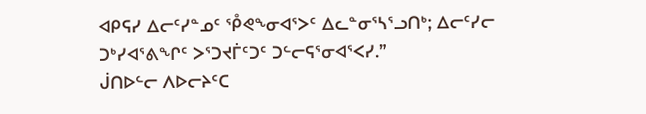ᐊᑭᕋᓯ ᐃᓕᑦᓯᓐᓄᑦ ᕾᕙᖕᓂᐊᕐᐳᑦ ᐃᓚᓐᓂᕐᓴᕐᓗᑎᒃ; ᐃᓕᑦᓯᓕ ᑐᒃᓯᐊᕐᕕᖏᑦ ᐳᕐᑐᔪᒦᑦᑐᑦ ᑐᓪᓕᕋᕐᓂᐊᕐᐸᓯ.”
ᒎᑎᐅᓪᓕ ᐱᐅᓕᔨᑦᑕ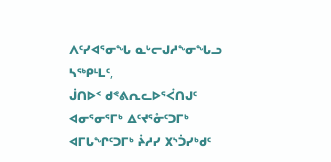ᐱᑦᓯᐊᕐᓂᖓ ᓇᒡᓕᒍᓱᖕᓂᖓᓗ ᓴᖅᑭᒻᒪᑦ,
ᒎᑎᐅᑉ ᑯᕝᕕᕆᓚᐅᕐᐹᑎᒍᑦ ᐊᓂᕐᓂᕐᒥᒃ ᐃᑦᔪᕐᓁᑦᑐᒥᒃ ᐊᒥᒐᖏᑦᑐᒥᒃ ᔩᓱᓯ ᙭ᔅᑑᓯᒃᑯᑦ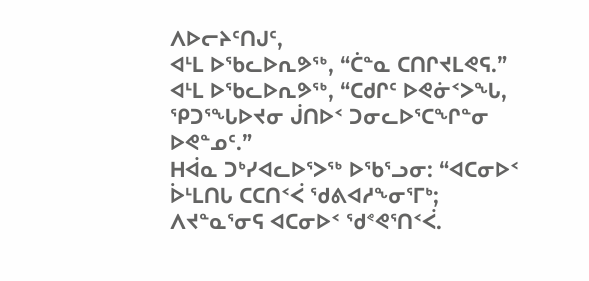ᐱᐅᓕᔨᑦᑎᒍᑦ,
ᐊᒻᒪ ᐅᖃᓚᐅᕆᕗᖅ, “ᑖᓐᓇ ᑕᑎᒋᔪᒪᕙᕋ.” ᐊᒻᒪ ᐅᖃᓚᐅᕆᕗᖅ, “ᑕᑯᒋᑦ ᐅᕙᓃᑉᐳᖓ, ᕿᑐᕐᖓᐅᔪᓂ ᒎᑎᐅᑉ ᑐᓂᓚᐅᕐᑕᖏᓐᓂ ᐅᕙᓐᓄᑦ.”
ᕼᐋᓇ ᑐᒃᓯᐊᓚᐅᕐᐳᖅ ᐅᖃᕐᓗᓂ: “ᐊᑕᓂᐅᑉ ᐆᒻᒪᑎᒐ ᑕᑕᑎᑉᐹ ᖁᕕᐊᓱᖕᓂᕐᒥᒃ; ᐱᔪᓐᓇᕐᓂᕋ ᐊᑕᓂᐅᑉ ᖁᕝᕙᕐᑎᑉᐹ.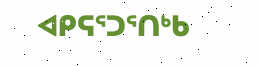ᐊᑭᕋᕐᑐᕐᑎᒃᑲ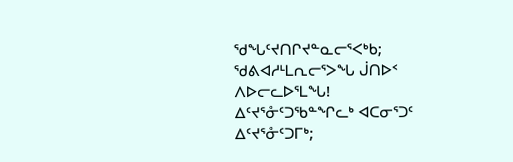ᖁᖓᑦᔪᑎᒋᔪᓐᓇᓕᕐᐸᒃᑲ; ᖁᕕᐊᓱᒻᒪᕆᓕᕐᐳᖓ ᒎᑎᐅᑉ ᐱᐅᓕᓚᐅᕐᒪᖓ!
ᐃᑦᔪᕐᓁᑦᑐᖃᓐᖏᓚᒃ ᐊᑕᓂᕐᑐᑦ ᐃᑦᔪᕐᓁᑦᑐᒥᒃ;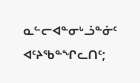ᓇᓪᓕᐊᓐᓂᒡᓘᓐᓃᑦ ᐊᑦᔨᖃᓐᖏᓚᑎᑦ;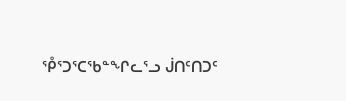ᕾᕐᑐᕐᑕᖃᓐᖏᓚᕐᓗ ᒎᑎᑦᑎᑐᑦ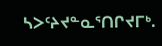ᓴᐳᑦᔨᔪᓐᓇᕐᑎᒋᔪᒥᒃ.